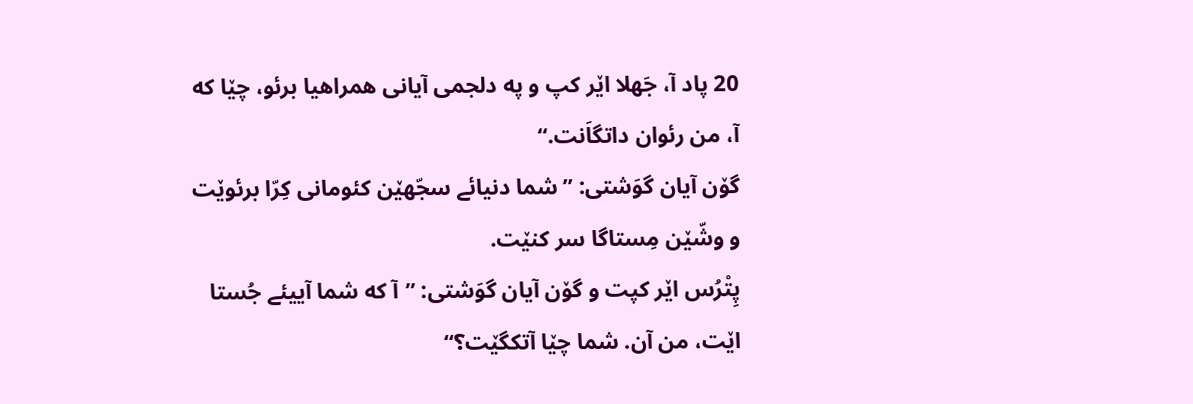20 پاد آ، جَهلا اێر کپ و په دلجمی آیانی همراهیا برئو، چێا که آ، من رئوان داتگاَنت.“
گۆن آیان گوَشتی: ”شما دنیائے سجّهێن کئومانی کِرّا برئوێت و وشّێن مِستاگا سر کنێت.
پِتْرُس اێر کپت و گۆن آیان گوَشتی: ”آ که شما آییئے جُستا اێت، من آن. شما چێا آتکگێت؟“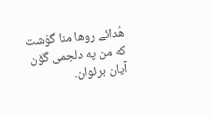هُدائے روها منا گوَشت که من په دلجمی گۆن آیان برئوان.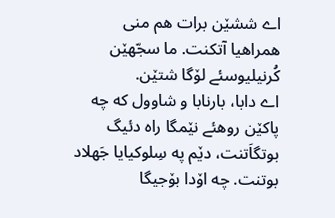اے ششێن برات هم منی همراهیا آتکنت. ما سجّهێن کُرنیلیوسئے لۆگا شتێن.
اے دابا، بارنابا و شاوول که چه پاکێن روهئے نێمگا راه دئیگ بوتگاَتنت، دێم په سِلوکیایا جَهلاد بوتنت. چه اۆدا بۆجیگا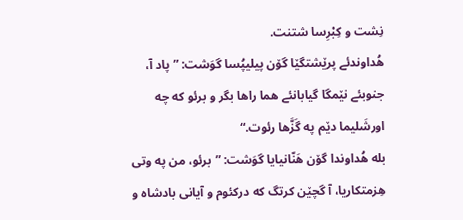نِشت و کِبْرِسا شتنت.
هُداوندئے پرێشتگێا گۆن پیلیپُسا گوَشت: ”پاد آ، جنوبئے نێمگا گیابانئے هما راها بگر و برئو که چه اورشَلیما دێم په گَزَّها رئوت.“
بله هُداوندا گۆن هَنّانیایا گوَشت: ”برئو، من په وتی هِزمتکاریا، آ گچێن کرتگ که درکئوم و آیانی بادشاه و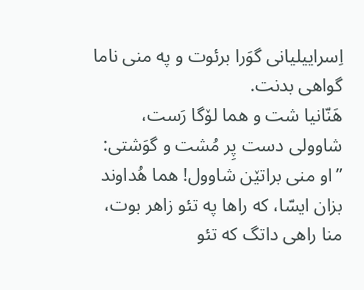اِسراییلیانی گوَرا برئوت و په منی ناما گواهی بدنت.
هَنّانیا شت و هما لۆگا رَست، شاوولی دست پِر مُشت و گوَشتی: ”او منی براتێن شاوول! هما هُداوند بزان ایسّا، که راها په تئو زاهر بوت، منا راهی داتگ که تئو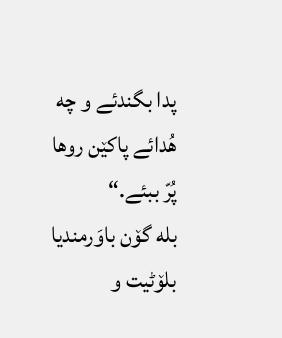پدا بگندئے و چه هُدائے پاکێن روها پُرّ ببئے.“
بله گۆن باوَرمندیا بلۆٹیت و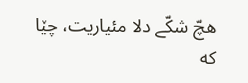هچّ شکّے دلا مئیاریت، چێا که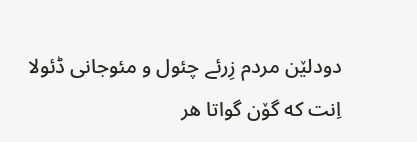دودلێن مردم زِرئے چئول و مئوجانی ڈئولا اِنت که گۆن گواتا هر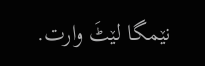نێمگا لێٹَ وارت.